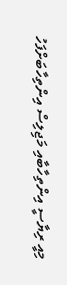މިއީ ރިޔާސީ އިންތިހާބާއި މަޖިލިސް އިންތިހާބަށްފަހު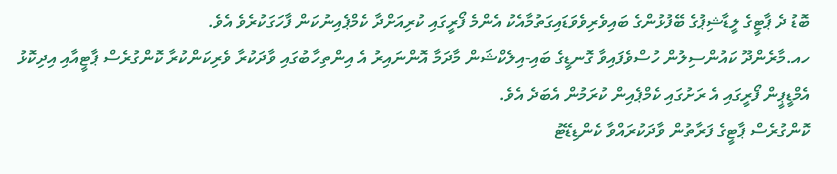ބޮޑު ދެ ޕާޓީގެ ލީޑާޝިޕުގެ ބޭފުޅުންގެ ބައިވެރިވެވަޑައިގަތުމާއެކު އެންމެ ފޯރީގައި ކުރިއަށްދާ ކެމްޕެއިނުކަން ފާހަގަކުރެވެ އެވެ.
ހއ.މާރެންދޫ ކައުންސިލުން ހުސްވެފައިވާ ގޮނޑީގެ ބައި-އިލެކްޝަން މާދަމާ އޮންނައިރު އެ އިންތިހާބުގައި ވާދަކުރާ ވެރިކަންކުރާ ކޮންގުރެސް ޕާޓީއާއި އިދިކޮޅު އެމްޑީޕީން ފޯރީގައި އެ ރަށުގައި ކެމްޕެއިން ކުރަމުން އެބަދެ އެވެ.
ކޮންގުރެސް ޕާޓީގެ ފަރާތުން ވާދަކުރައްވާ ކެންޑިޑޭޓު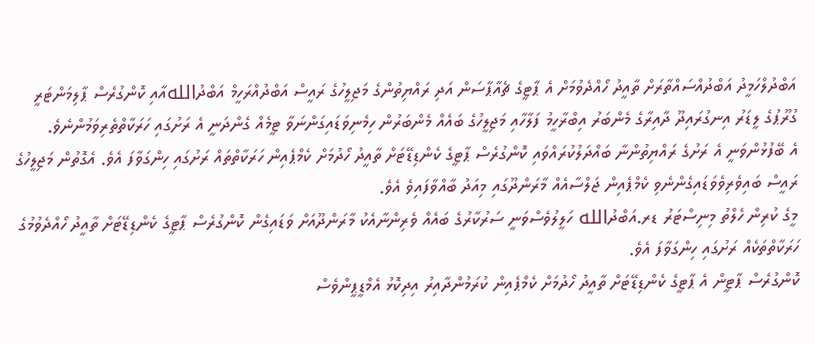އަބްދުލްހަމީދު އަބްދުއްސައްތާރަށް ތާއީދު ހޯއްދެވުމަށް އެ ޕާޓީގެ ޗެއާޕާސަން އަދި ރައްޔިތުންގެ މަޖިލީހުގެ ރައީސް އަބްދުއްރަހީމް އަބްދުاللهއާއި ކޮންގުރެސް ޕާލިމަންޓަރީ ގުރޫޕުގެ ލީޑަރު އިނގުރައިދޫ ދާއިރާގެ މެންބަރު އިބްރާހީމު ފަލާހާއި މަޖިލީހުގެ ބައެއް މެންބަރުން ހިމެނިވަޑައިގަންނަވާ ޓީމެއް ގެންދަނީ އެ ރަށުގައި ހަރަކާތްތެރިވަމުންނެވެ.
އެ ބޭފުޅުންވަނީ އެ ރަށުގެ ރައްޔިތުންނާ ބައްދަލުކުރައްވައި ކޮންގުރެސް ޕާޓީގެ ކެންޑިޑޭޓަށް ތާއީދު ހޯދުމަށް ކެމްޕެއިން ހަރަކާތްތައް ރަށުގައި ހިންގަވާފަ އެވެ. އެގޮތުން މަޖިލީހުގެ ރައީސް ބައިވެރިވެވަޑައިގެންނެވި ކެމްޕެއިން ޖަލްސާއެއް މާރަންދޫގައި މިއަދު ބާއްވާފައިވެ އެވެ.
މީގެ ކުރިން ހެލްތު މިނިސްޓަރު ޑރ.އަބްދުالله ހަލީލުވެސްވަނީ ސަރުކާރުގެ ބައެއް ވެރިންނާއެކު މާރަންދޫއަށް ވަޑައިގެން ކޮންގުރެސް ޕާޓީގެ ކެންޑިޑޭޓަށް ތާއީދު ހޯއްދެވުމުގެ ހަރަކާތްތަކެއް ރަށުގައި ހިންގަވާފަ އެވެ.
ކޮންގުރެސް ޕާޓީން އެ ޕާޓީގެ ކެންޑިޑޭޓަށް ތާއީދު ހޯދުމަށް ކެމްޕެއިން ކުރަމުންދާއިރު އިދިކޮޅު އެމްޑީޕީންވެސް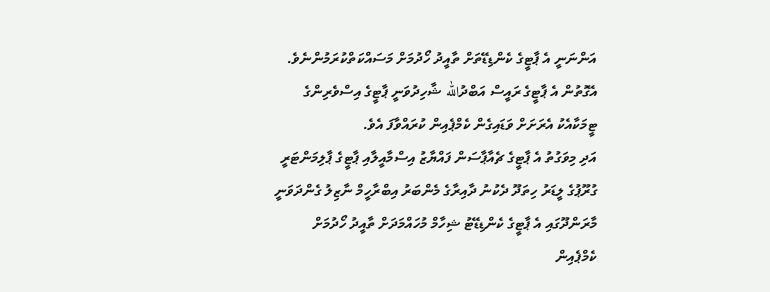އަންނަނީ އެ ޕާޓީގެ ކެންޑިޑޭތަށް ތާއީދު ހޯދުމަށް މަސައްކަތްކުރަމުންނެވެ. އެގޮތުން އެ ޕާޓީގެ ރައީސް އަބްދުالله ޝާހިދުވަނީ ޕާޓީގެ އިސްވެރިންގެ ޓީމަކާއެކު އެރަށަށް ވަޑައިގެން ކެމްޕެއިން ކުރައްވާފަ އެވެ.
އަދި މިވަގުތު އެ ޕާޓީގެ ޗެއާޕާސަން ފައްޔާޒު އިސްމާއީލާއި ޕާޓީގެ ޕާލިމަންޓަރީ ގުރޫޕުގެ ލީޑަރު ހިތަދޫ ދެކުނު ދާއިރާގެ މެންބަރު އިބްރާހީމް ނާޒިލު ގެންދަވަނީ މާރަންދޫގައި އެ ޕާޓީގެ ކެންޑިޑޭޓު ޝިހާމް މުހައްމަދަށް ތާއީދު ހޯދުމަށް ކެމްޕެއިން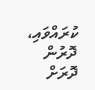ކުރައްވައި، ދޮރުން ދޮރަށް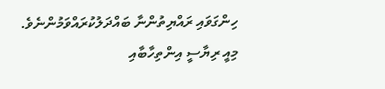ހިންގަވައި ރައްޔިތުންނާ ބައްދަލުކުރައްވަމުންނެވެ.
މިއީ ރިޔާސީ އިންތިހާބާއި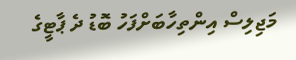މަޖިލިސް އިންތިހާބަށްފަހު ބޮޑު ދެ ޕާޓީގެ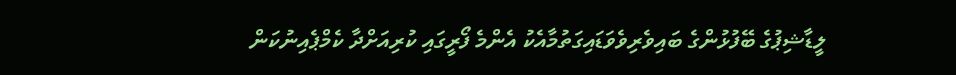ލީޑާޝިޕުގެ ބޭފުޅުންގެ ބައިވެރިވެވަޑައިގަތުމާއެކު އެންމެ ފޯރީގައި ކުރިއަށްދާ ކެމްޕެއިނުކަން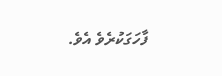ފާހަގަކުރެވެ އެވެ.